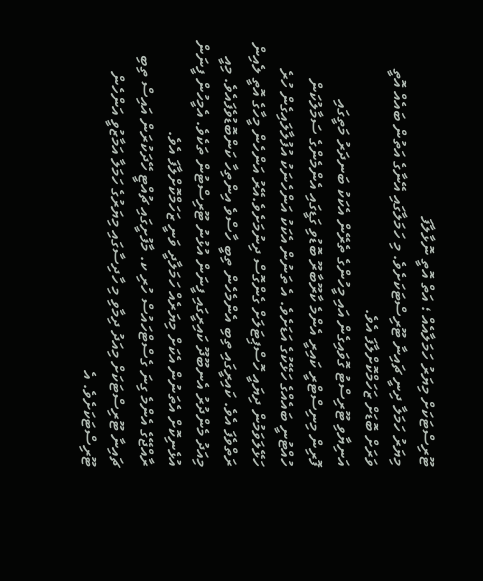ޓޫރިސްޓަކަށް މިޔަރު ހަމަލާއެއް ؛ އަތް އޮތީ ނޮޅާލާފަ
މިޔަރު ހަމަލާ ދިނީ ޗައިނާ ޓޫރިސްޓަކަށެވެ. މި ހަމަލާގައި އޭނާގެ އަތުން ބައެއް އޮތީ ވަރަށް ބޮޑަށް ޒަހަމްކޮށްލާފަ އެވެ.
އަނިޔާވި ޓޫރިސްޓު ގޮވައިގެން އައި މީހުންގެ ތެރޭން އެކަކު ބަނދަރު މަތީގައި
ފޮރިން މިނިސްޓްރީ ކައިރީ އެންމެ ކާރޫބާރޫ ބޮޑުވި ގަޑީގައި އެންމެންގެ ސަމާލުކަން ހުއްޓުނީ ބައެއްގެ ހަޅޭކުގެ އަޑަށެވެ. އެ ތަނުން އެކަކު އަންހެނަކު އުފުލާލައިގެން ހުރެ ހަޅޭލަވަމުން ދިޔައީ ހޮސްޕިޓަލަށް ގެންގޮސް ދިނުމަށެވެ.އޭރު އަންހެން މީހާގެ އޮތީ ލެއިން ރަތްވެފަ އެވެ. ކައިރީގައި ތިބި އެންމެހެން ތިބީ ހާސްވެ އިންތިހާ ކަންބޮޑުވެފައެވެ. މިއީ މިއަދު މެންދުރު އެނބޫދޫ ކައިރީގައި ފީނަން އުޅުނު ޓޫރިސްޓުން ތަކެވެ. އެމީހުން ފީނަން އުޅެނިކޮށް އެތަނުން އެކަށް މިޔަރެއް ހަމަލާދީ ވަނީ ޒަހަމްކޮށްލާފަ އެވެ.
ރާއްޖޭގެ އެންމެ ގިނަ ގެސްޓްހައުސް ހުރި ކ. މާފުށީގައި ޗުއްޓީ ހޭދަކުރަން އައިސް ތިބި ޗައިނާ ޓޫރިސްޓަކަށް މިއަދު ދިމާވި މި ހާދިސާގައި މިޔަރުގެ ހަމަލާ އަމާޒުވީ އަންހެން ޓޫރިސްޓަކަށެވެ. އެ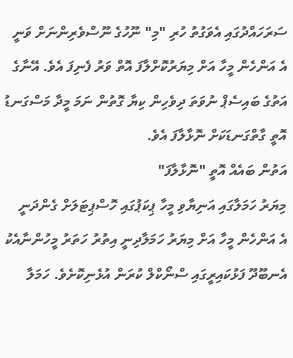ސަރަހައްދުގައި އެވަގުތު ހުރި "މި" ނޫހުގެ ނޫސްވެރިންނަށް ވަނީ އެ އަންހެން މީހާ އަށް މިޔަރުކޮށްލާފަ އޮތް ވަރު ފެނިފަ އެވެ. އޭނާގެ އަތުގެ ބައިސެޕް ނުވަތަ ދިވެހިން ކިޔާ ގޮތުން ނަމަ މީދާ މަސްގަނޑު އޮތީ ގާތްގަނޑަކަށް ނޮޅާލާފަ އެވެ.
އަތުން ބައެއް އޮތީ "ނޮޅާލާފަ"
މިޔަރު ހަމަލާގައި އަނިޔާވި މީހާ ޕިކަޕުގައި ހޮސްޕިޓަލަށް ގެންދަނީ
އެ އަންހެން މީހާ އަށް މިޔަރު ހަމަލާދިނީ އިތުރު ހަތަރު މީހުންނާއެކު އެނބޫދޫ ފަޅުކައިރީގައި ސްނޯކްލް ކުރަން އުޅެނިކޮށެވެ. ހަމަލާ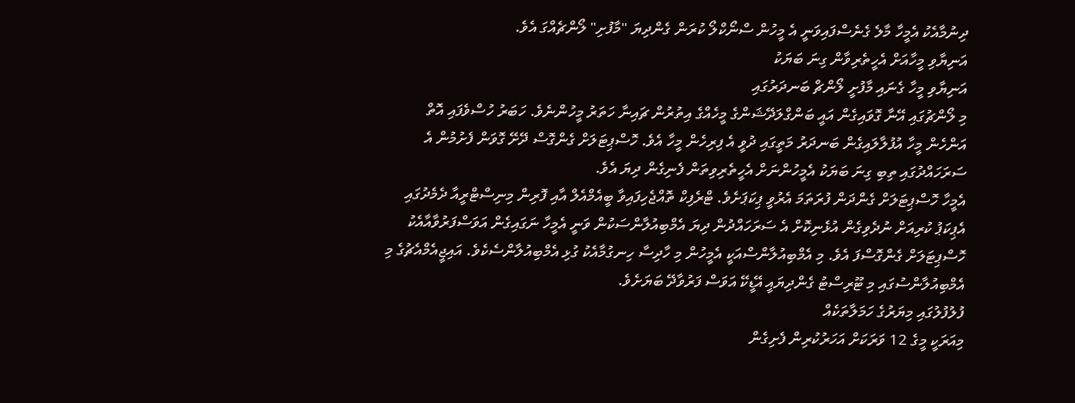ދިނުމާއެކު އެމީހާ މާލެ ގެނެސްފައިވަނީ އެ މީހުން ސްނޯކްލޯ ކުރަން ގެންދިޔަ "މާފުށި" ލޯންޗެއްގަ އެވެ.
އަނިޔާވި މީހާއަށް އެހީތެރިވާން ގިނަ ބަޔަކު
އަނިޔާވި މީހާ ގެނައި މާފުށީ ލޯންޗް ބަނދަރުގައި
މި ލޯންޗުގައި އޭނާ ގޮވައިގެން އައީ ބަންގްލަދޭޝަންގެ މީހެއްގެ އިތުރުން ޗައިނާ ހަތަރު މީހުންނެވެ. ހަބަރު ހުސްވެފައި އޮތް އަންހެން މީހާ އުފުލާލައިގެން ބަނދަރު މަތީގައި ދުވީ އެ ފިރިހެން މީހާ އެވެ. ހޮސްޕިޓަލަށް ގެންގޮސް ދޭށޭ ގޮވަން ފެށުމުން އެ ސަރަހައްދުގައި ތިބި ގިނަ ބަޔަކު އެމީހުންނަށް އެހީތެރިވިތަން ފެނިގެން ދިޔަ އެވެ.
އެމީހާ ހޮސްޕިޓަލަށް ގެންދަން ފުރަތަމަ އެރުވީ ޕިކަޕަށެވެ. ޓްރެފިކް ތޮއްޖެހިފައިވާ ބީއެމްއެލް އާއި ފޮރިން މިނިސްޓްރީއާ ދެމެދުގައި އެޕިކަޕު ކުރިއަށް ނުދެވިގެން އުޅެނިކޮށް އެ ސަރަހައްދުން ދިޔަ އެމްބިއުލާންސަކުން ވަނީ އެމީހާ ނަގައިގެން އަވަސްފަރުވާއާއެކު ހޮސްޕިޓަލަށް ގެންގޮސްފަ އެވެ. މި އެމްބިއުލާންސްއަކީ އެމީހުން މި ހާދިސާ ހިނގުމާއެކު ގުޅި އެމްބިއުލާންސެކެވެ. އައިޖީއެމްއެޗުގެ މި އެމްބިއުލާންސުގައި މި ޓޫރިސްޓު ގެންދިޔައީ އޭޑީކޭ އަވަސް ފަރުވާދޭ ބަޔަށެވެ.
ފުލުފުލުގައި މިޔަރުގެ ހަމަލާތަކެއް
މިއަރަކީ މީގެ 12 ވަރަކަށް އަހަރުކުރިން ފެށިގެން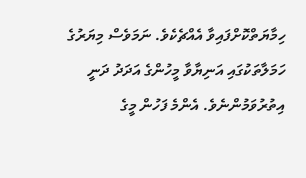ހިމާޔަތްކޮށްފައިވާ އެއްޗެކެވެ. ނަމަވެސް މިޔަރުގެ ހަމަލާތަކުގައި އަނިޔާވާ މީހުންގެ އަދަދު ދަނީ އިތުރުވަމުންނެވެ. އެންމެ ފަހުން މީގެ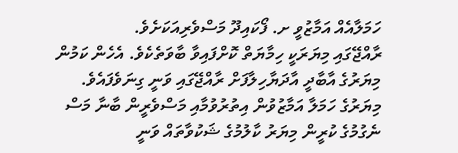ހަމަލާއެއް އަމާޒުވީ ށ. ފޯކައިދޫ މަސްވެރިއަކަށެވެ.
ރާއްޖޭގައި މިޔަރަކީ ހިމާޔަތް ކޮށްފައިވާ ބާވަތެކެވެ. އެހެން ކަމުން މިޔަރުގެ އާބާދީ އާދަޔާހިލާފަށް ރާއްޖޭގައި ވަނީ ގިނަވެފައެވެ.  މިޔަރުގެ ހަމަލާ އަމާޒުވުން އިތުރުވުމާއި މަސްވެރީން ބާނާ މަސް ނެގުމުގެ ކުރީން މިޔަރު ކާލުމުގެ ޝަކުވާތައް ވަނީ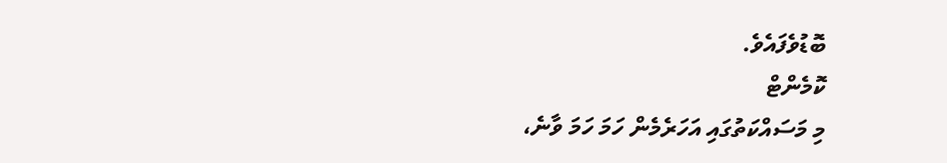ބޮޑުވެފައެވެ.
ކޮމެންޓް
މި މަސައްކަތުގައި އަހަރެމެން ހަމަ ހަމަ ވާނެ،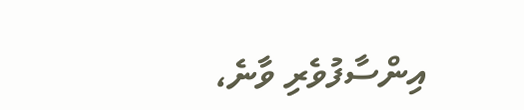އިންސާފުވެރި ވާނެ،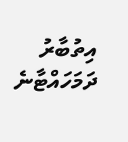އިތުބާރު ދަމަހައްޓާނެ